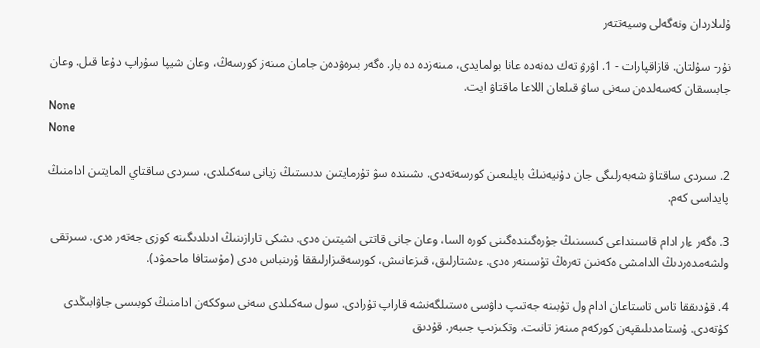ۇلىلاردان ونەگەلى وسيەتتەر

نۇر- سۇلتان. قازاقپارات - 1. اۋرۋ تەك دەنەدە عانا بولمايدى، مىنەزدە دە بار. ەگەر بىرەۋدەن جامان مىنەز كورسەڭ، وعان شيپا سۇراپ دۇعا قىل. وعان جابىسقان كەسەلدەن سەنى ساۋ قىلعان اللاعا ماقتاۋ ايت.
None
None

2. سىردى ساقتاۋ شەبەرلىگى جان دۇنيەنىڭ بايلىعىن كورسەتەدى. ىشىندە سۋ تۇرمايتىن ىدىستىڭ زيانى سەكىلدى، سىردى ساقتاي المايتىن ادامنىڭ پايداسى كەم.

3. ەگەر ءار ادام قاسىنداعى كىسىنىڭ جۇرەگىندەگىنى كورە السا، وعان جانى قاتتى اشيتىن ەدى. ىشكى تارازىنىڭ ادىلدىگىنە كوزى جەتەر ەدى. سىرتقى ولشەمدەردىڭ الدامشى ەكەنىن تەرەڭ تۇسىنەر ەدى. ءىشتارلىق، قىزعانىش، كورسەقىزارلىققا ۇرىنباس ەدى (مۇستافا ماحمۋد).

4. قۇدىققا تاس تاستاعان ادام ول تۇبىنە جەتىپ داۋسى ەستىلگەنشە قاراپ تۇرادى. سول سەكىلدى سەنى سوككەن ادامنىڭ كوبىسى جاۋابىڭدى كۇتەدى. ۇستامدىلىقپەن كوركەم مىنەز تانىت. وتكىزىپ جىبەر. قۇدىق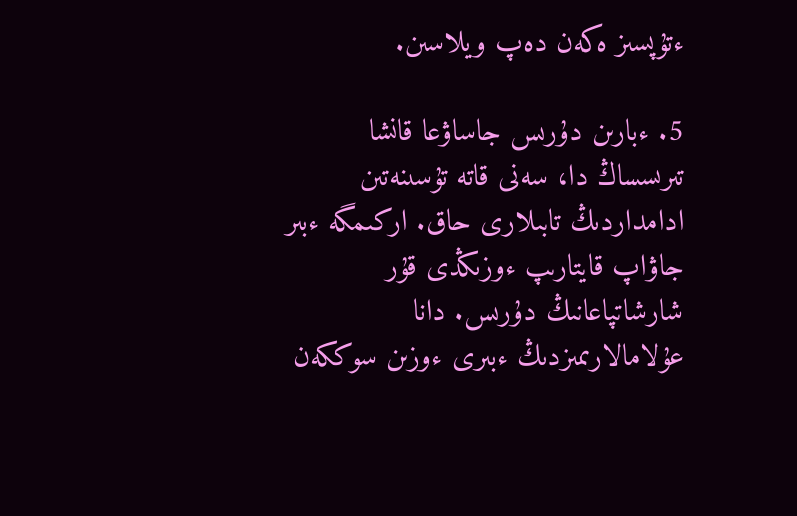ءتۇپسىز ەكەن دەپ ويلاسىن.

5. ءبارىن دۇرىس جاساۋعا قانشا تىرىسساڭ دا، سەنى قاتە تۇسىنەتىن ادامداردىڭ تابىلارى حاق. اركىمگە ءبىر جاۋاپ قايتارىپ ءوزىڭدى قۇر شارشاتپاعانىڭ دۇرىس. دانا عۇلامالارىمىزدىڭ ءبىرى ءوزىن سوككەن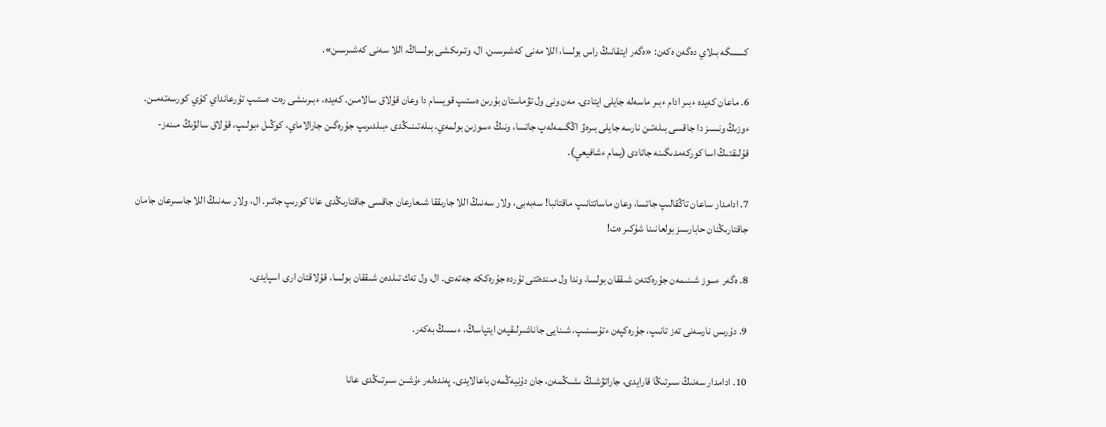كىسىگە بىلاي دەگەن ەكەن: «ەگەر ايتقانىڭ راس بولسا، اللا مەنى كەشىرسىن. ال، وتىرىكشى بولساڭ، اللا سەنى كەشىرسىن».

6. ماعان كەيدە ءبىر ادام ءبىر ماسەلە جايلى ايتادى. مەن ونى ول تۋماستان بۇرىن ەستىپ قويسام دا وعان قۇلاق سالامىن. كەيدە، ءبىرىنشى رەت ەستىپ تۇرعانداي كۇي كورسەتەمىن. ءوزىڭ ونسىز دا جاقسى بىلەتىن نارسە جايلى بىرەۋ اڭگىمەلەپ جاتسا، ونىڭ ءسوزىن بولمەي، بىلەتىنىڭدى ءبىلدىرىپ جۇرەگىن جارالاماي، كوڭىل ءبولىپ، قۇلاق سالۋىڭ مىنەز- قۇلىقتىڭ اسا كوركەمدىگىنە جاتادى (يمام ءشافيعي).

7. ادامدار ساعان تاڭقالىپ جاتسا، وعان ماساتتانىپ ماقتانبا! سەبەبى، ولار سەنىڭ اللا جارىققا شىعارعان جاقسى جاقتارىڭدى عانا كورىپ جاتىر. ال، ولار سەنىڭ اللا جاسىرعان جامان جاقتارىڭنان حابارسىز بولعانىنا شۇكىر ەت!

8. ەگەر ءسوز شىنىمەن جۇرەكتەن شىققان بولسا، وندا ول مىندەتتى تۇردە جۇرەككە جەتەدى. ال، ول تەك تىلدەن شىققان بولسا، قۇلاقتان ارى اسپايدى.

9. دۇرىس نارسەنى تەز تانىپ، جۇرەكپەن ءتۇسىنىپ، شىنايى جاناشىرلىقپەن ايتپاساڭ، ءىسىڭ بەكەر.

10. ادامدار سەنىڭ سىرتىڭا قارايدى، جاراتۋشىڭ ىشىڭمەن، جان دۇنيەڭمەن باعالايدى. پەندەلەر ءۇشىن سىرتىڭدى عانا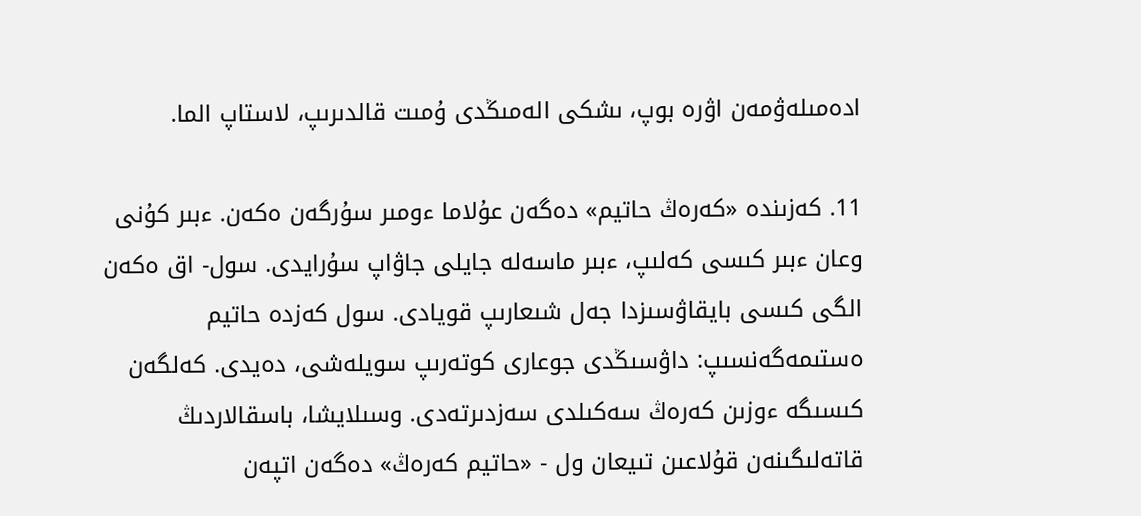ادەمىلەۋمەن اۋرە بوپ، ىشكى الەمىڭدى ۇمىت قالدىرىپ، لاستاپ الما.

11. كەزىندە «كەرەڭ حاتيم» دەگەن عۇلاما ءومىر سۇرگەن ەكەن. ءبىر كۇنى وعان ءبىر كىسى كەلىپ، ءبىر ماسەلە جايلى جاۋاپ سۇرايدى. سول- اق ەكەن الگى كىسى بايقاۋسىزدا جەل شىعارىپ قويادى. سول كەزدە حاتيم ەستىمەگەنسىپ: داۋسىڭدى جوعارى كوتەرىپ سويلەشى، دەيدى. كەلگەن كىسىگە ءوزىن كەرەڭ سەكىلدى سەزدىرتەدى. وسىلايشا، باسقالاردىڭ قاتەلىگىنەن قۇلاعىن تىيعان ول - «حاتيم كەرەڭ» دەگەن اتپەن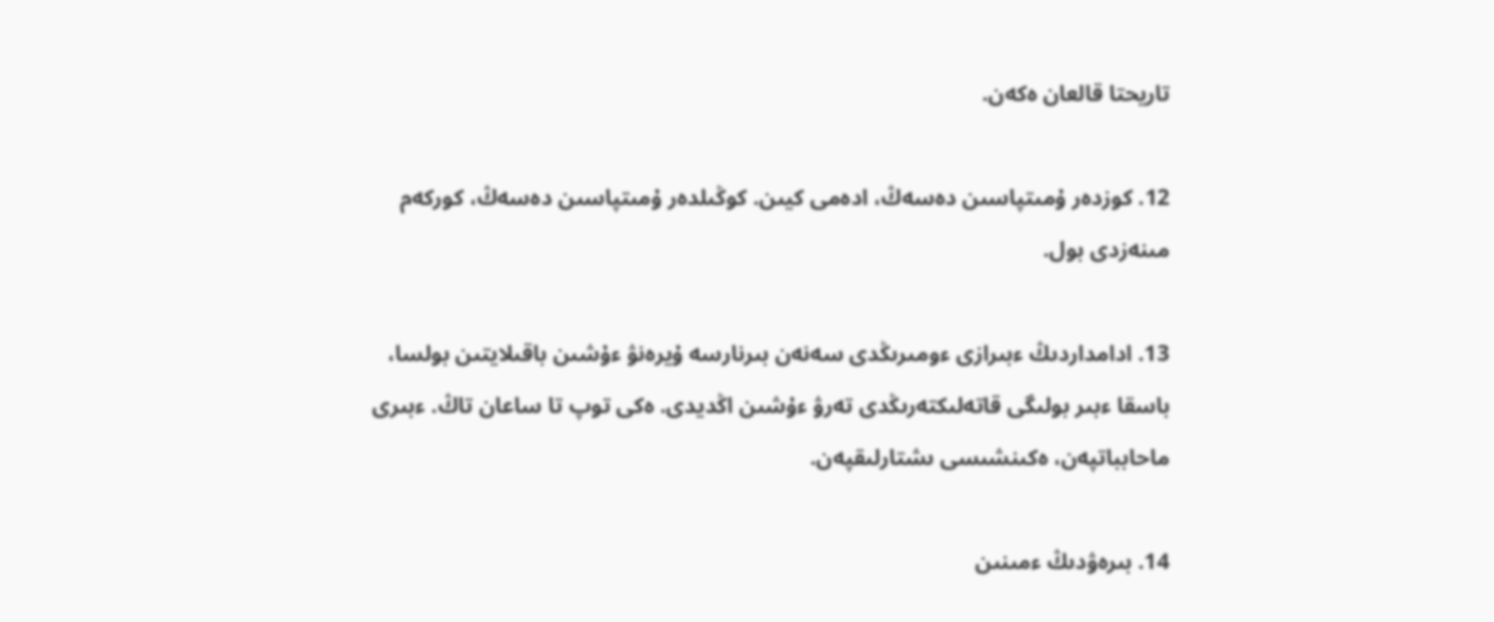تاريحتا قالعان ەكەن.

12. كوزدەر ۇمىتپاسىن دەسەڭ، ادەمى كيىن. كوڭىلدەر ۇمىتپاسىن دەسەڭ، كوركەم مىنەزدى بول.

13. ادامداردىڭ ءبىرازى ءومىرىڭدى سەنەن بىرنارسە ۇيرەنۋ ءۇشىن باقىلايتىن بولسا، باسقا ءبىر بولىگى قاتەلىكتەرىڭدى تەرۋ ءۇشىن اڭديدى. ەكى توپ تا ساعان تاڭ. ءبىرى ماحابباتپەن، ەكىنشىسى ىشتارلىقپەن.

14. بىرەۋدىڭ ءمىنىن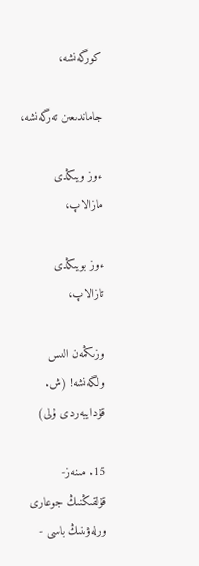كورگەنشە،

جاماندىعىن تەرگەنشە،

ءوز ويىڭدى مازالاپ،

ءوز بويىڭدى تازالاپ،

وزىڭمەن الىس ولگەنشە! (ش. قۇدايبەردى ۇلى)

15. مىنەز- قۇلقىڭنىڭ جوعارى ورلەۋىنىڭ باسى -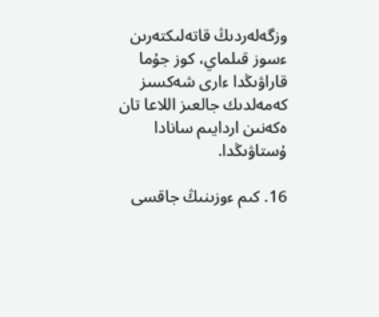وزگەلەردىڭ قاتەلىكتەرىن ءسوز قىلماي، كوز جۇما قاراۋىڭدا ءارى شەكسىز كەمەلدىك جالعىز اللاعا تان ەكەنىن اردايىم سانادا ۇستاۋىڭدا.

16. كىم ءوزىنىڭ جاقسى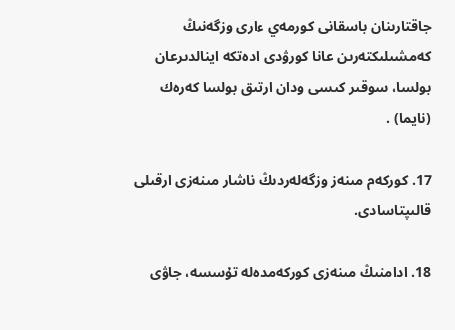جاقتارىنان باسقانى كورمەي ءارى وزگەنىڭ كەمشىلىكتەرىن عانا كورۋدى ادەتكە اينالدىرعان بولسا، سوقىر كىسى ودان ارتىق بولسا كەرەك (نايما) .

17. كوركەم مىنەز وزگەلەردىڭ ناشار مىنەزى ارقىلى قالىپتاسادى.

18. ادامنىڭ مىنەزى كوركەمدەلە تۇسسە، جاۋى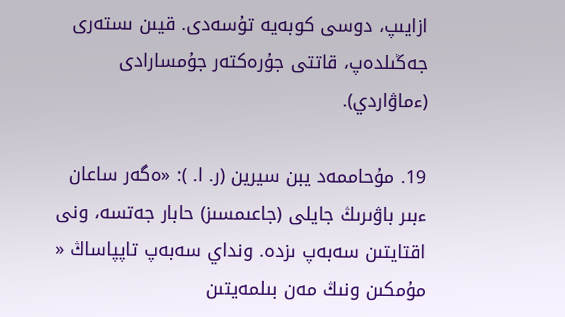ازايىپ، دوسى كوبەيە تۇسەدى. قيىن ىستەرى جەڭىلدەپ، قاتتى جۇرەكتەر جۇمسارادى (ءماۋاردي).

19. مۇحاممەد يبن سيرين (ر. ا. ): «ەگەر ساعان ءبىر باۋىرىڭ جايلى (جاعىمسىز) حابار جەتسە، ونى اقتايتىن سەبەپ ىزدە. ونداي سەبەپ تاپپاساڭ « مۇمكىن ونىڭ مەن بىلمەيتىن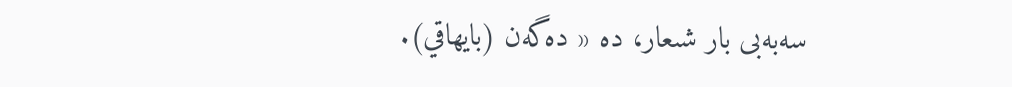سەبەبى بار شىعار، دە « دەگەن (بايھاقي).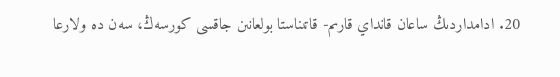20. ادامداردىڭ ساعان قانداي قارىم- قاتىناستا بولعانىن جاقسى كورسەڭ، سەن دە ولارعا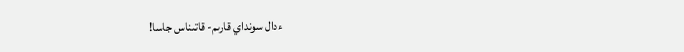ءدال سونداي قارىم- قاتىناس جاسا!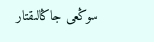سوڭعى جاڭالىقتار